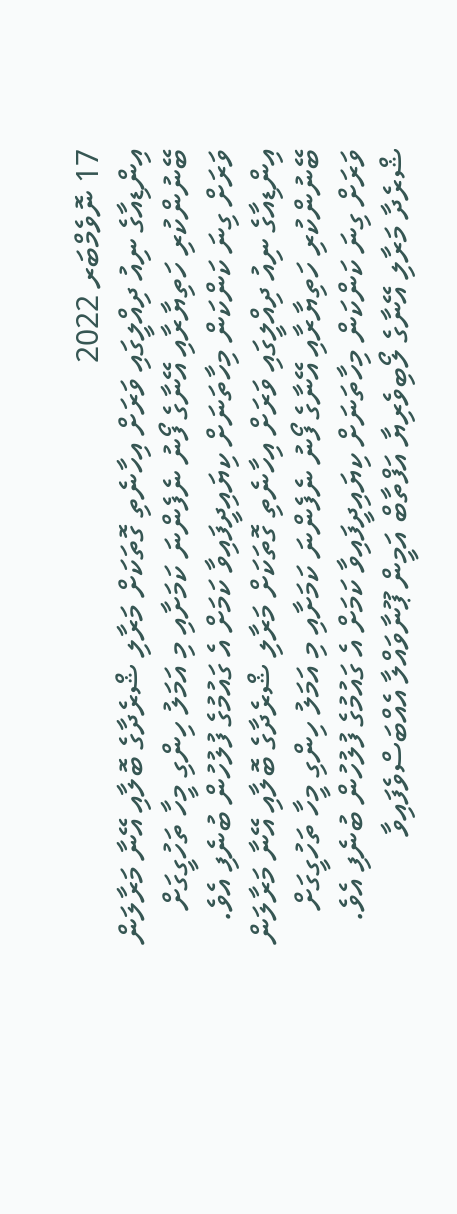17 ނޮވެމްބަރ 2022
އިންޑިއާގެ ނިއު ދިއްލީގައި ވަރަށް އިހާނެތި ގޮތަކަށް މަރާލި ޝްރެދާގެ ބޮލާއި އޭނާ މަރާލަން ބޭނުންކުރި ހަތިޔާރާއި އޭނާގެ ފޯނު ނެފެންނަ ކަމަށާއި މި އަމަލު ހިންގި މީހާ ތަހުގީގަށް ވަރަށް ގިނަ ކަންކަން މިހާތަނަށް ކިޔައިދީފައިވާ ކަމަށް އެ ގައުމުގެ ފުލުހުން ބުނެފި އެވެ.
އިންޑިއާގެ ނިއު ދިއްލީގައި ވަރަށް އިހާނެތި ގޮތަކަށް މަރާލި ޝްރެދާގެ ބޮލާއި އޭނާ މަރާލަން ބޭނުންކުރި ހަތިޔާރާއި އޭނާގެ ފޯނު ނެފެންނަ ކަމަށާއި މި އަމަލު ހިންގި މީހާ ތަހުގީގަށް ވަރަށް ގިނަ ކަންކަން މިހާތަނަށް ކިޔައިދީފައިވާ ކަމަށް އެ ގައުމުގެ ފުލުހުން ބުނެފި އެވެ.
ޝްރެދާ މަރާލި އޭނާގެ ލޯބިވެރިޔާ އަފްތާބް އަމީން ޕޫނާވައްލާ އެއްބަސްވެފައިވާ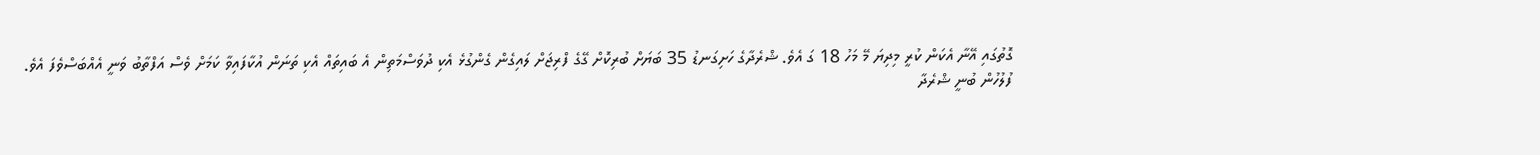ގޮތުގައި އޭނާ އެކަން ކުރީ މިދިޔަ މޭ މަހު 18 ގަ އެވެ. ޝްރެދާގެ ހަށިގަނޑު 35 ބަޔަށް ބުރިކޮށް ގޭގެ ފްރިޖަށް ލައިގެން ގެންގުޅެ އެކި ދުވަސްމަތިން އެ ބައިތައް އެކި ތަނަން އުކާފައިވާ ކަމަށް ވެސް އަފްތާބު ވަނީ އެއްބަސްވެފަ އެވެ.
ފުލުހުން ބުނީ ޝްރެދާ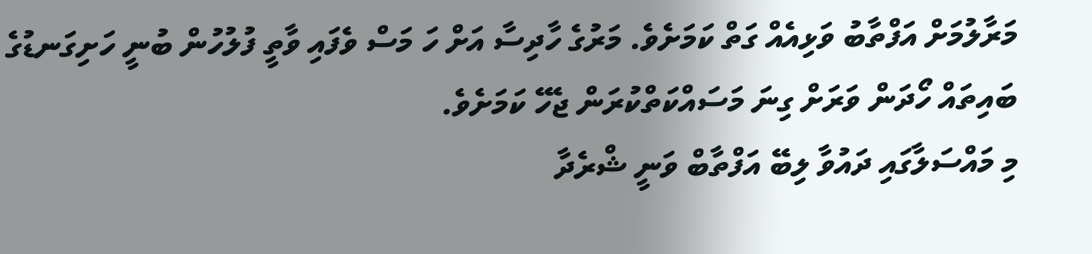މަރާލުމަށް އަފްތާބު ވަޅިއެއް ގަތް ކަމަށެވެ. މަރުގެ ހާދިސާ އަށް ހަ މަސް ވެފައި ވާތީ ފުލުހުން ބުނީ ހަށިގަނޑުގެ ބައިތައް ހޯދަން ވަރަށް ގިނަ މަސައްކަތްކުރަން ޖެހޭ ކަމަށެވެ.
މި މައްސަލާގައި ދައުވާ ލިބޭ އަފްތާބް ވަނީ ޝްރެދާ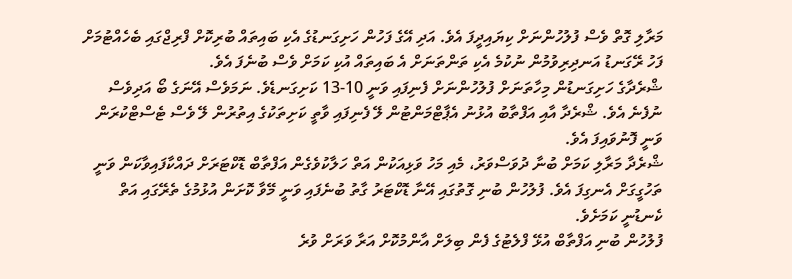މަރާލި ގޮތް ވެސް ފުލުހުންނަށް ކިޔައިދީފަ އެވެ. އަދި އޭގެ ފަހުން ހަށިގަނޑުގެ އެކި ބައިތައް ބުރިކޮށް ފްރިޖްގައި ބެހެއްޓުމަށް ފަހު ރޭގަނޑު އަނދިރިވުމުން ނުކުމެ އެކި ތަންތަނަށް އެ ބައިތައް އުކި ކަމަށް ވެސް ބުނެފަ އެވެ.
ޝްރެދާގެ ހަށިގަނޑުން މިހާތަނަށް ފުލުހުންނަށް ފެނިފައި ވަނީ 10-13 ކަށިގަނޑެވެ. ނަމަވެސް އޭނަގެ ބޯ އަދިވެސް ނުފެނެ އެވެ. ޝްރެދާ އާއި އަފްތާބު އުޅުނު އެޕާޓްމަންޓުން ލޭ ފެނިފައި ވާތީ ކަށިތަކުގެ އިތުރުން ލޭ ވެސް ޓެސްޓްކުރަން ވަނީ ފޮނުވައިފަ އެވެ.
ޝްރެދާ މަރާލި ކަމަށް ބުނާ ދުވަސްވަރު، މެއި މަހު ވަޅިއަކުން އަތް ހަލާކުވެގެން އަފްތާބް ޑޮކްޓަރަށް ދައްކާފައިވާކަން ވަނީ ތަހުގީގަށް އެނގިފަ އެވެ. ފުލުހުން ބުނި ގޮތުގައި އޭނާ ޑޮކްޓަރު ގާތު ބުނެފައި ވަނީ މޭވާ ކޮށަން އުޅުމުގެ ތެރޭގައި އަތް ކެނޑުނީ ކަމަށެވެ.
ފުލުހުން ބުނި އަފްތާބް އުޅޭ ފްލެޓުގެ ފެން ބިލަށް އާންމުކޮށް އަރާ ވަރަށް ވުރެ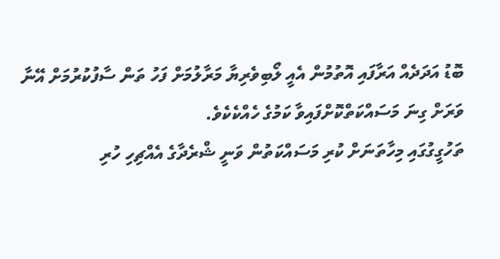ބޮޑު އަދަދެއް އަރާފައި އޮތުމުން އެއީ ލޯބިވެރިޔާ މަރާލުމަށް ފަހު ތަން ސާފުކުރުމަށް އޭނާ ވަރަށް ގިނަ މަސައްކަތްކޮށްފައިވާ ކަމުގެ ހެއްކެކެވެ.
ތަހުގީގުގައި މިހާތަނަށް ކުރި މަސައްކަތުން ވަނީ ޝްރެދާގެ އެއްޗިހި ހުރި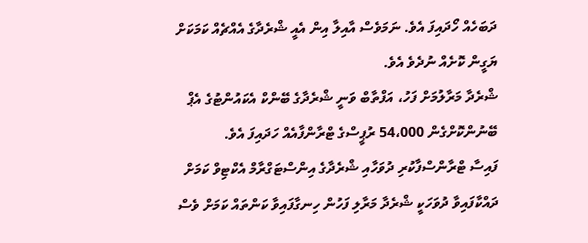ދަބަހެއް ހޯދައިފަ އެވެ. ނަމަވެސް އާއިލާ އިން އެއީ ޝްރެދާގެ އެއްޗެއް ކަމަކަށް ޔަގީން ކޮށެއް ނުދެވެ އެވެ.
ޝްރެދާ މަރާލުމަށް ފަހު، އަފްތާބް ވަނީ ޝްރެދާގެ ބޭންކް އެކައުންޓުގެ އެޕް ބޭނުންކޮށްގެން 54،000 ރުޕީސްގެ ޓްރާންފާއެއް ހަދައިފަ އެވެ.
ފައިސާ ޓްރާންސްފާކުރި ދުވަހާއި ޝްރެދާގެ އިންސްޓަގްރާމް އެކްޓިވް ކަމަށް ދައްކާފައިވާ ދުވަހަކީ ޝްރެދާ މަރާލި ފަހުން ހިނގާފައިވާ ކަންތައް ކަމަށް ވެސް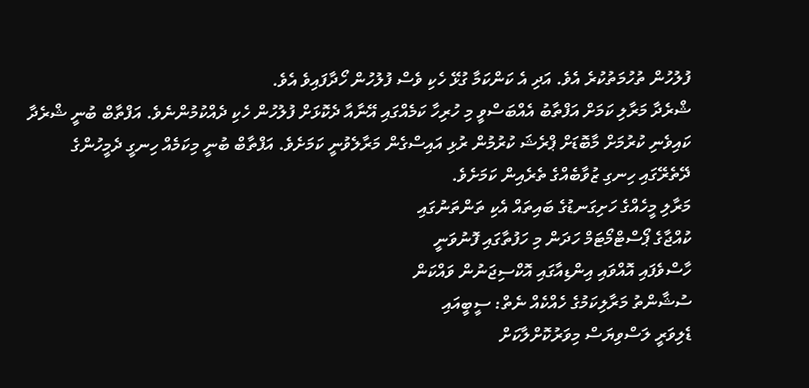ފުލުހުން ތުހުމަތުކުރެ އެވެ. އަދި އެ ކަންކަމާ ގުޅޭ ހެކި ވެސް ފުލުހުން ހޯދާފައިވެ އެވެ.
ޝްރެދާ މަރާލި ކަމަށް އަފްތާބު އެއްބަސްވީ މި ހުރިހާ ކަމެއްގައި އޭނާއާ ދެކޮޅަށް ފުލުހުން ހެކި ދެއްކުމުންނެވެ. އަފްތާބް ބުނީ ޝްރެދާ ކައިވެނި ކުރުމަށް މާބޮޑަށް ޕްރެޝަ ކުރުމުން ރުޅި އައިސްގެން މަރާލެވުނީ ކަމަށެވެ. އަފްތާބް ބުނީ މިކަމެއް ހިނގީ ދެމީހުންގެ ދޭތެރޭގައި ހިނގި ޒުވާބެއްގެ ތެރެއިން ކަމަށެވެ.
މަރާލި މީހެއްގެ ހަށިގަނޑުގެ ބައިތައް އެކި ތަންތަނުގައި
ކުއްޖާގެ ޕޯސްޓްމޯޓަމް ހަދަން މި ހަފުތާގައި ފޮނުވަނީ
ހާސްވެފައި އޮއްވައި އިންޑިއާގައި އޮކްސިޖަނުން ވައްކަން
ސުޝާންތު މަރާލިކަމުގެ ހެއްކެއް ނެތް: ސީބީއައި
ޑެލިވަރީ ލަސްވިޔަސް މިވަރުކޮށްލާކަށް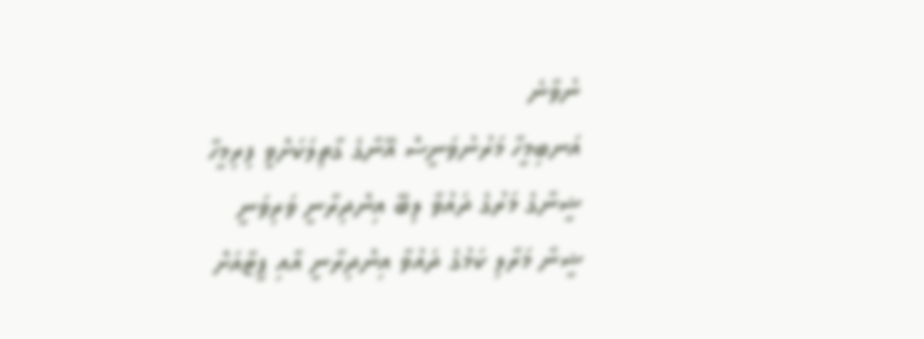ނުވާނެ
އަނބިމީހާ މަރުނުވަނީސް އޭނާގެ ގާތިލަކަށްވީ ފިރިމީހާ
ޝީނާގެ މަރުގެ ދައުވާ ލިބޭ އިންދިރާނީ ވަރިވަނީ
ޝީނާ މަރާލި ކަމުގެ ދައުވާ އިންދިރާނީ އާއި ޕީޓާއަށް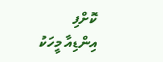ކޮށްފި
އިންޑިއާ މީހަކު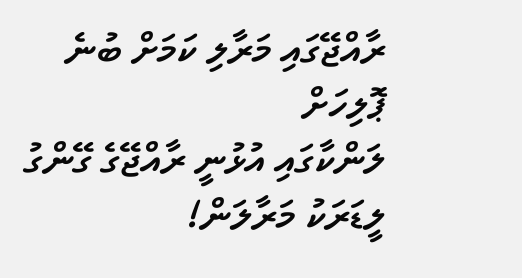ރާއްޖޭގައި މަރާލި ކަމަށް ބުނެ ޕޮލިހަށް
ލަންކާގައި އުޅުނީ ރާއްޖޭގެ ގޭންގު ލީޑަރަކު މަރާލަން!